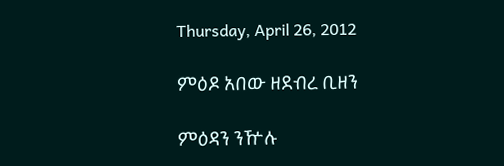Thursday, April 26, 2012

ምዕዶ አበው ዘደብረ ቢዘን

ምዕዳን ንዅሉ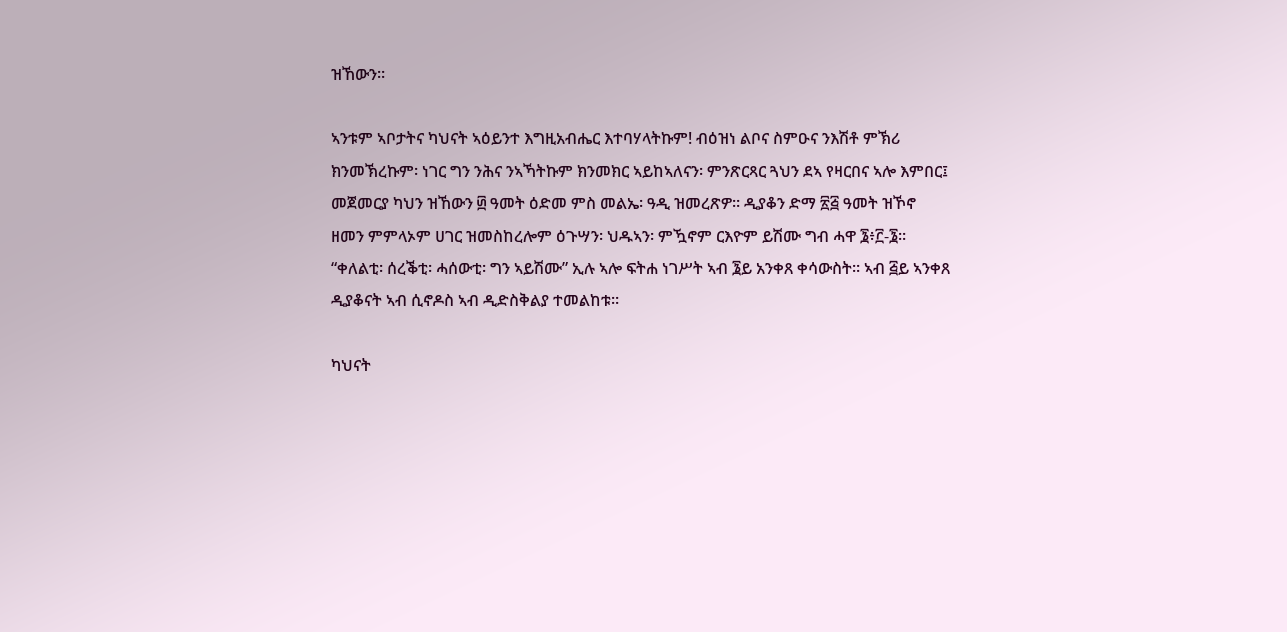ዝኸውን።

ኣንቱም ኣቦታትና ካህናት ኣዕይንተ እግዚአብሔር እተባሃላትኩም! ብዕዝነ ልቦና ስምዑና ንእሽቶ ምኽሪ ክንመኽረኩም፡ ነገር ግን ንሕና ንኣኻትኩም ክንመክር ኣይከኣለናን፡ ምንጽርጻር ጓህን ደኣ የዛርበና ኣሎ እምበር፤ መጀመርያ ካህን ዝኸውን ፴ ዓመት ዕድመ ምስ መልኤ፡ ዓዲ ዝመረጽዎ። ዲያቆን ድማ ፳፭ ዓመት ዝኾኖ ዘመን ምምላኦም ሀገር ዝመስከረሎም ዕጉሣን፡ ህዱኣን፡ ምዃኖም ርእዮም ይሽሙ ግብ ሓዋ ፮፥፫-፮። “ቀለልቲ፡ ሰረቕቲ፡ ሓሰውቲ፡ ግን ኣይሽሙ” ኢሉ ኣሎ ፍትሐ ነገሥት ኣብ ፮ይ አንቀጸ ቀሳውስት። ኣብ ፭ይ ኣንቀጸ ዲያቆናት ኣብ ሲኖዶስ ኣብ ዲድስቅልያ ተመልከቱ።

ካህናት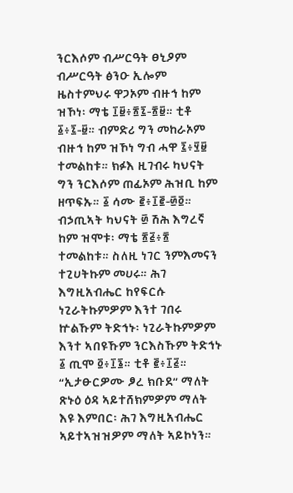ንርእሶም ብሥርዓት ፀኒዖም ብሥርዓት ፅንዑ ኢሎም ዜስተምህሩ ዋጋኦም ብዙኅ ከም ዝኾነ፡ ማቴ ፲፱፥፳፯-፳፱። ቲቶ ፩፥፯-፱። ብምድሪ ግን መከራኦም ብዙኅ ከም ዝኾነ ግብ ሓዋ ፯፥፶፱ ተመልከቱ። ክፉእ ዚገብሩ ካህናት ግን ንርእሶም ጠፊኦም ሕዝቢ ከም ዘጥፍኡ። ፩ ሳሙ ፪፥፲፪-፴፬። ብኃጢኣት ካህናት ፴ ሽሕ እግረኛ ከም ዝሞቱ፡ ማቴ ፳፭፥፳ ተመልከቱ። ስለዚ ነገር ንምእመናን ተጊሀትኩም መሀሩ። ሕገ እግዚአብሔር ከየፍርሱ ነጊራትኩምዎም እንተ ገበሩ ኵልኹም ትድኅኑ፡ ነጊራትኩምዎም እንተ ኣበዩኹም ንርእስኹም ትድኅኑ ፩ ጢሞ ፬፥፲፮። ቲቶ ፪፥፲፭። “ኢታፁርዎሙ ፆረ ክቡደ” ማለት ጽኑዕ ዕዳ ኣይተሸክምዎም ማለት እዩ እምበር፡ ሕገ እግዚአብሔር ኣይተኣዝዝዎም ማለት ኣይኮነን።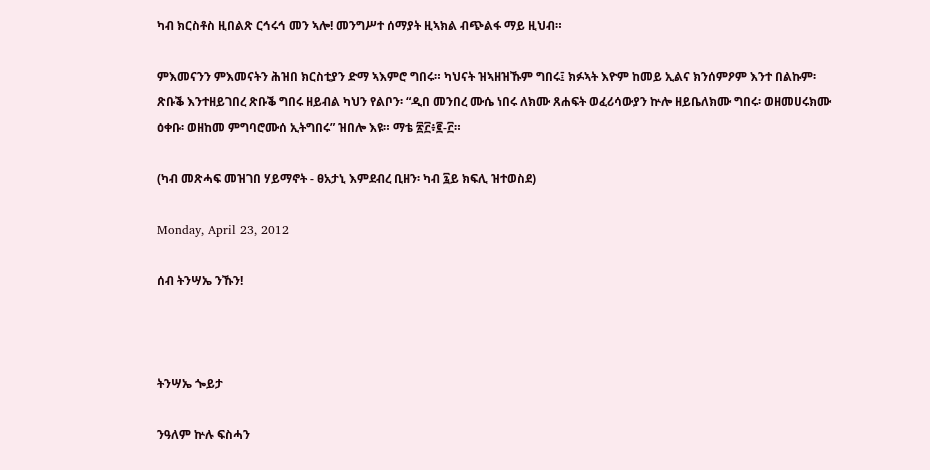ካብ ክርስቶስ ዚበልጽ ርኅሩኅ መን ኣሎ! መንግሥተ ሰማያት ዚኣክል ብጭልፋ ማይ ዚህብ።

ምእመናንን ምእመናትን ሕዝበ ክርስቲያን ድማ ኣእምሮ ግበሩ። ካህናት ዝኣዘዝኹም ግበሩ፤ ክፉኣት እዮም ከመይ ኢልና ክንሰምዖም እንተ በልኩም፡ ጽቡቕ እንተዘይገበረ ጽቡቕ ግበሩ ዘይብል ካህን የልቦን፡ “ዲበ መንበረ ሙሴ ነበሩ ለክሙ ጸሐፍት ወፈሪሳውያን ኵሎ ዘይቤለክሙ ግበሩ፡ ወዘመሀሩክሙ ዕቀቡ፡ ወዘከመ ምግባሮሙሰ ኢትግበሩ” ዝበሎ እዩ። ማቴ ፳፫፥፪-፫።

(ካብ መጽሓፍ መዝገበ ሃይማኖት - ፀአታኒ እምደብረ ቢዘን፡ ካብ ፯ይ ክፍሊ ዝተወስደ)

Monday, April 23, 2012

ሰብ ትንሣኤ ንኹን!



ትንሣኤ ጐይታ

ንዓለም ኵሉ ፍስሓን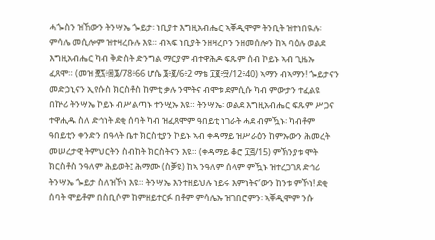ሓጐስን ዝኸውን ትንሣኤ ጐይታ፡ ነቢያተ እግዚአብሔር ኣቐዲሞም ትንቢት ዝተነበዪሉ፡ ምሳሌ መሲሎም ዝተዛረቡሉ እዩ። ብኣፍ ነቢያት ንዘዛረቦን ንዘመሰሎን ከኣ ባዕሉ ወልደ እግዚአብሔር ካብ ቅድስት ድንግል ማርያም ብተዋሕዶ ፍጹም ሰብ ኮይኑ ኣብ ጊዜኡ ፈጸሞ። (መዝ ፸፯፥፷፮/78፥66 ሆሴ ፮፥፪/6፥2 ማቴ ፲፪፥፵/12፥40) ኣማን ብኣማን! ጐይታናን መድኃኒናን ኢየሱስ ክርስቶስ ከምቲ ቃሉ ንሞትና ብሞቱ ደምሲሱ ካብ ምውታን ተፈልዩ በኵሪ ትንሣኤ ኮይኑ ብሥልጣኑ ተንሢኡ እዩ። ትንሣኤ፡ ወልደ እግዚአብሔር ፍጹም ሥጋና ተዋሒዱ ስለ ድኅነት ደቂ ሰባት ካብ ዝፈጸሞም ዓበይቲ ነገራት ሓደ ብምዃኑ፡ ካብቶም ዓበይቲን ቀንድን በዓላት ቤተ ክርስቲያን ኮይኑ ኣብ ቀዳማይ ዝሥራዕን ከምኡውን ሕመረት መሠረታዊ ትምህርትን ስብከት ክርስትናን እዩ። (ቀዳማይ ቆሮ ፲፭/15) ምኽንያቱ ሞት ክርስቶስ ንዓለም ሕይወት፤ ሕማሙ (ስቓዩ) ከኣ ንዓለም ሰላም ምዃኑ ዝተረጋገጸ ድኅሪ ትንሣኤ ጐይታ ስለዝኾነ እዩ። ትንሣኤ እንተዘይህሉ ነይሩ እምነትና’ውን ከንቱ ምኾነ! ደቂ ሰባት ሞይቶም በስቢሶም ከምዘይተርፉ በቶም ምሳሌኡ ዝገበሮምን፡ ኣቐዲሞም ንሱ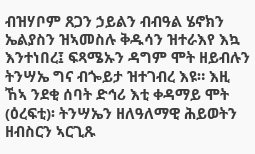ብዝሃቦም ጸጋን ኃይልን ብብዓል ሄኖክን ኤልያስን ዝኣመስሉ ቅዱሳን ዝተራእየ እኳ እንተነበረ፤ ፍጻሜኡን ዳግም ሞት ዘይብሉን ትንሣኤ ግና ብጐይታ ዝተገብረ እዩ። እዚ ኸኣ ንደቂ ሰባት ድኅሪ እቲ ቀዳማይ ሞት (ዕረፍቲ)፡ ትንሣኤን ዘለዓለማዊ ሕይወትን ዘብስርን ኣርጊጹ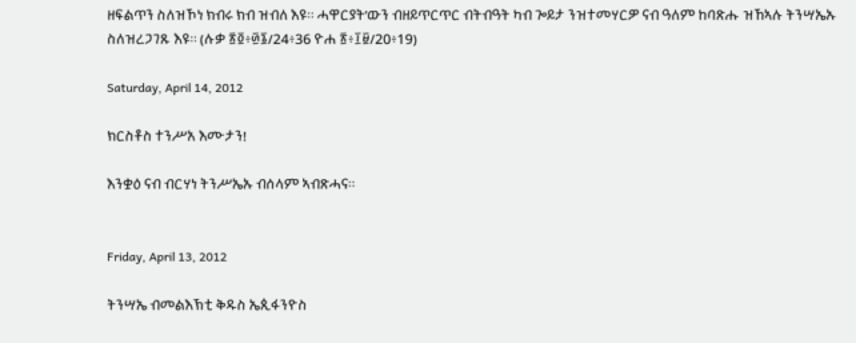ዘፍልጥን ስለዝኾነ ክብሩ ክብ ዝብለ እዩ። ሓዋርያት’ውን ብዘይጥርጥር ብትብዓት ካብ ጐይታ ንዝተመሃርዎ ናብ ዓለም ከባጽሑ ዝኸኣሉ ትንሣኤኡ ስለዝረጋገጹ እዩ። (ሉቃ ፳፬፥፴፮/24፥36 ዮሐ ፳፥፲፱/20፥19)

Saturday, April 14, 2012

ክርስቶስ ተንሥአ እሙታን!

እንቋዕ ናብ ብርሃነ ትንሥኤኡ ብሰላም ኣብጽሓና።


Friday, April 13, 2012

ትንሣኤ ብመልእኽቲ ቅዱስ ኤጲፋንዮስ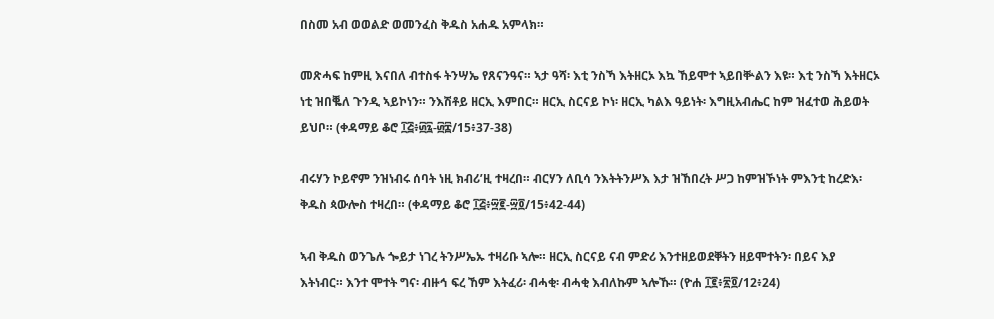በስመ አብ ወወልድ ወመንፈስ ቅዱስ አሐዱ አምላክ።

መጽሓፍ ከምዚ እናበለ ብተስፋ ትንሣኤ የጸናንዓና። ኣታ ዓሻ፡ እቲ ንስኻ እትዘርኦ እኳ ኸይሞተ ኣይበቝልን እዩ። እቲ ንስኻ እትዘርኦ ነቲ ዝበቘለ ጉንዲ ኣይኮነን። ንእሽቶይ ዘርኢ እምበር። ዘርኢ ስርናይ ኮነ፡ ዘርኢ ካልእ ዓይነት፡ እግዚአብሔር ከም ዝፈተወ ሕይወት ይህቦ። (ቀዳማይ ቆሮ ፲፭፥፴፯-፴፰/15፥37-38)

ብሩሃን ኮይኖም ንዝነብሩ ሰባት ነዚ ክብሪ’ዚ ተዛረበ። ብርሃን ለቢሳ ንእትትንሥእ እታ ዝኸበረት ሥጋ ከምዝኾነት ምእንቲ ከረድእ፡ ቅዱስ ጳውሎስ ተዛረበ። (ቀዳማይ ቆሮ ፲፭፥፵፪-፵፬/15፥42-44)

ኣብ ቅዱስ ወንጌሉ ጐይታ ነገረ ትንሥኤኡ ተዛሪቡ ኣሎ። ዘርኢ ስርናይ ናብ ምድሪ እንተዘይወደቐትን ዘይሞተትን፡ በይና እያ እትነብር። እንተ ሞተት ግና፡ ብዙኅ ፍረ ኸም እትፈሪ፡ ብሓቂ፡ ብሓቂ እብለኩም ኣሎኹ። (ዮሐ ፲፪፥፳፬/12፥24)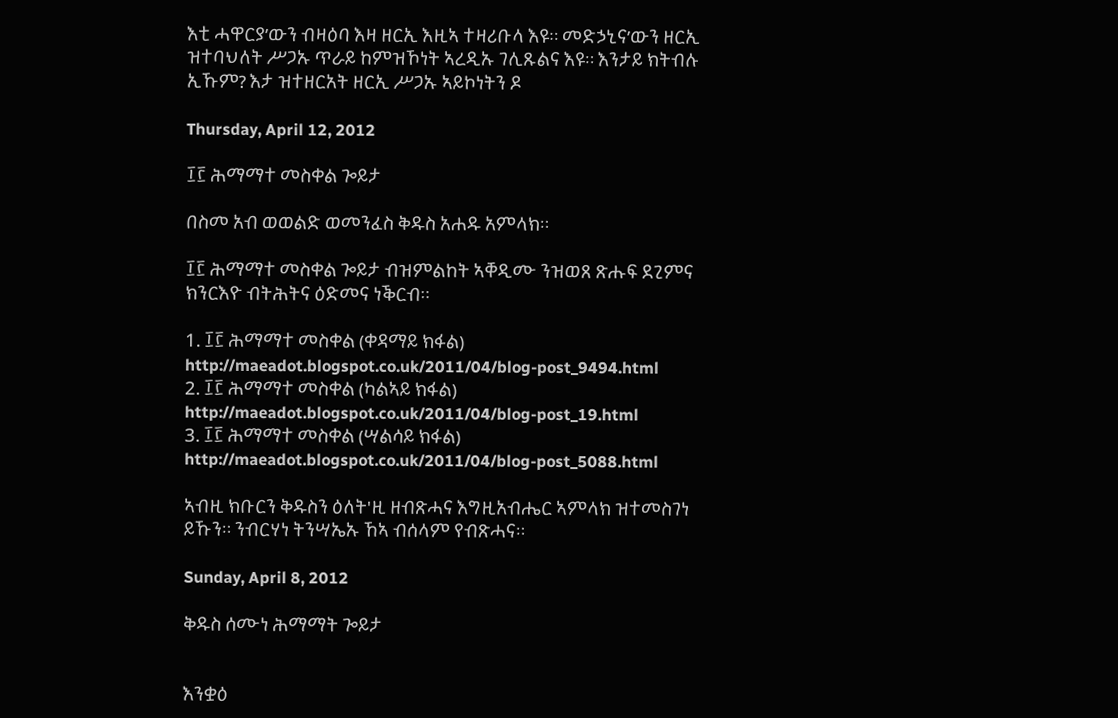እቲ ሓዋርያ’ውን ብዛዕባ እዛ ዘርኢ እዚኣ ተዛሪቡላ እዩ። መድኃኒና’ውን ዘርኢ ዝተባህለት ሥጋኡ ጥራይ ከምዝኾነት ኣረዲኡ ገሊጹልና እዩ። እንታይ ክትብሉ ኢኹም? እታ ዝተዘርአት ዘርኢ ሥጋኡ ኣይኮነትን ዶ

Thursday, April 12, 2012

፲፫ ሕማማተ መስቀል ጐይታ

በስመ አብ ወወልድ ወመንፈስ ቅዱስ አሐዱ አምላክ።

፲፫ ሕማማተ መስቀል ጐይታ ብዝምልከት ኣቐዲሙ ንዝወጸ ጽሑፍ ደጊምና ክንርእዮ ብትሕትና ዕድመና ነቕርብ።

1. ፲፫ ሕማማተ መስቀል (ቀዳማይ ክፋል)  http://maeadot.blogspot.co.uk/2011/04/blog-post_9494.html
2. ፲፫ ሕማማተ መስቀል (ካልኣይ ክፋል) http://maeadot.blogspot.co.uk/2011/04/blog-post_19.html
3. ፲፫ ሕማማተ መስቀል (ሣልሳይ ክፋል) http://maeadot.blogspot.co.uk/2011/04/blog-post_5088.html

ኣብዚ ክቡርን ቅዱስን ዕለት'ዚ ዘብጽሓና እግዚአብሔር ኣምላክ ዝተመስገነ ይኹን። ንብርሃነ ትንሣኤኡ ኸኣ ብሰላም የብጽሓና።

Sunday, April 8, 2012

ቅዱስ ሰሙነ ሕማማት ጐይታ


እንቋዕ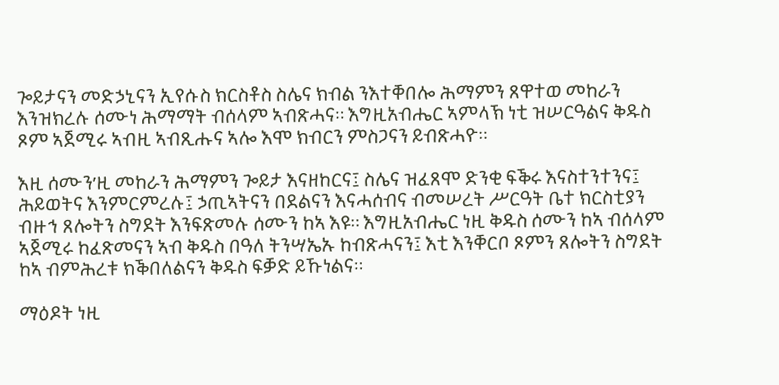ጐይታናን መድኃኒናን ኢየሱስ ክርስቶስ ስሌና ክብል ንእተቐበሎ ሕማምን ጸዋተወ መከራን እንዝክረሉ ሰሙነ ሕማማት ብሰላም ኣብጽሓና። እግዚአብሔር ኣምላኽ ነቲ ዝሠርዓልና ቅዱስ ጾም ኣጀሚሩ ኣብዚ ኣብጺሑና ኣሎ እሞ ክብርን ምስጋናን ይብጽሓዮ።

እዚ ሰሙን’ዚ መከራን ሕማምን ጐይታ እናዘከርና፤ ስሌና ዝፈጸሞ ድንቂ ፍቕሩ እናስተንተንና፤ ሕይወትና እንምርምረሉ፤ ኃጢኣትናን በደልናን እናሓሰብና ብመሠረት ሥርዓት ቤተ ክርስቲያን ብዙኅ ጸሎትን ስግደት እንፍጽመሉ ሰሙን ከኣ እዩ። እግዚአብሔር ነዚ ቅዱስ ሰሙን ከኣ ብሰላም ኣጀሚሩ ከፈጽመናን ኣብ ቅዱስ በዓለ ትንሣኤኡ ከብጽሓናን፤ እቲ እንቐርቦ ጾምን ጸሎትን ስግደት ከኣ ብምሕረቱ ክቕበለልናን ቅዱስ ፍቓድ ይኹነልና።

ማዕዶት ነዚ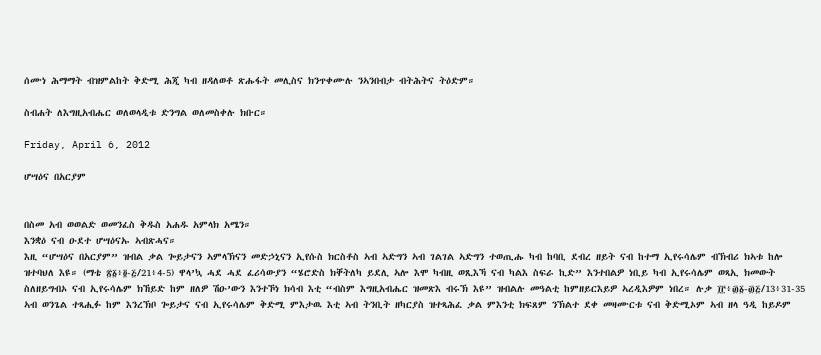ሰሙነ ሕማማት ብዝምልከት ቅድሚ ሕጂ ካብ ዘዳለወቶ ጽሑፋት መሊስና ክንጥቀሙሉ ንኣንበብታ ብትሕትና ትዕድም።

ስብሐት ለእግዚአብሔር ወለወላዲቱ ድንግል ወለመስቀሉ ክቡር።

Friday, April 6, 2012

ሆሣዕና በአርያም


በስመ አብ ወወልድ ወመንፈስ ቅዱስ አሐዱ አምላክ አሜን።
እንቋዕ ናብ ዑደተ ሆሣዕናኡ ኣብጽሓና።
እዚ “ሆሣዕና በአርያም” ዝብል ቃል ጐይታናን ኣምላኽናን መድኃኒናን ኢየሱስ ክርስቶስ ኣብ ኣድግን ኣብ ገልገል ኣድግን ተወጢሑ ካብ ከባቢ ደብረ ዘይት ናብ ከተማ ኢየሩሳሌም ብኽብሪ ክኣቱ ከሎ ዝተባህለ እዩ። (ማቴ ፳፩፥፬-፭/21፥4-5) ዋላ’ኳ ሓደ ሓደ ፈሪሳውያን “ሄሮድስ ክቐትለካ ይደሊ ኣሎ እሞ ካብዚ ወጺእኻ ናብ ካልእ ስፍራ ኪድ” እንተበልዎ ነቢይ ካብ ኢየሩሳሌም ወጻኢ ክመውት ስለዘይግብኦ ናብ ኢየሩሳሌም ክኸይድ ከም ዘለዎ ሽዑ’ውን እንተኾነ ክሳብ እቲ “ብስም እግዚአብሔር ዝመጽእ ብሩኽ እዩ” ዝብልሉ መዓልቲ ከምዘይርእይዎ ኣረዲእዎም ነበረ። ሉቃ ፲፫፥፴፩-፴፭/13፥31-35 ኣብ ወንጌል ተጻሒፉ ከም እንረኽቦ ጐይታና ናብ ኢየሩሳሌም ቅድሚ ምእታዉ እቲ ኣብ ትንቢት ዘካርያስ ዝተጻሕፈ ቃል ምእንቲ ክፍጸም ንኽልተ ደቀ መዛሙርቱ ናብ ቅድሚኦም ኣብ ዘላ ዓዲ ከይዶም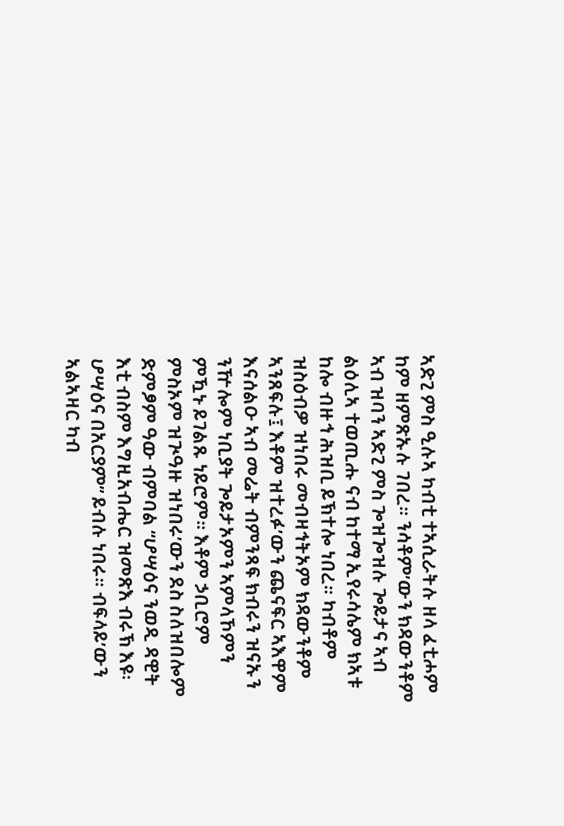ኣድጊ ምስ ዒሉኣ ካብቲ ተኣሲራትሉ ዘላ ፈቲሖም ከም ዘምጽኡሉ ገበረ። ንሳቶም’ውን ክዳውንቶም ኣብ ዝባን ኣድጊ ምስ ጐዝጐዝሉ ጐይታና ኣብ ልዕሊኣ ተወጢሑ ናብ ከተማ ኢየሩሳሌም ክኣቱ ከሎ ብዙኅ ሕዝቢ ይኽተሎ ነበረ። ካብቶም ዝስዕብዎ ዝነበሩ መብዛኅትኦም ክዳውንቶም ኣንጸፍሉ፤ እቶም ዝተረፉ’ውን ጨናፍር ኣእዋም እናሰልዑ ኣብ መሬት ብምንጻፍ ክብሩን ዝናኡን ንዅሎም ነቢያት ጐይታኦምን ኣምላኾምን ምዃኑ ይገልጹ ነይሮም። እቶም ኃቢሮም ምስኦም ዝጒዓዙ ዝነበሩ’ውን ደስ ስለዝበሎም ድምፆም ዓው ብምባል “ሆሣዕና ንወዲ ዳዊት እቲ ብስም እግዚአብሔር ዝመጽእ ብሩኽ እዩ፡ ሆሣዕና በአርያም” ይብሉ ነበሩ። ብፍላይ’ውን ኣልኣዛር ካብ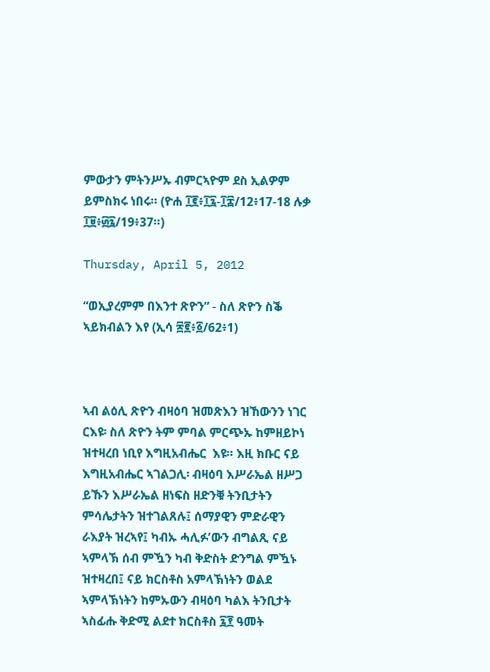ምውታን ምትንሥኡ ብምርኣዮም ደስ ኢልዎም ይምስክሩ ነበሩ። (ዮሐ ፲፪፥፲፯-፲፰/12፥17-18 ሉቃ ፲፱፥፴፯/19፥37።)

Thursday, April 5, 2012

“ወኢያረምም በእንተ ጽዮን” - ስለ ጽዮን ስቕ ኣይክብልን እየ (ኢሳ ፷፪፥፩/62፥1)



ኣብ ልዕሊ ጽዮን ብዛዕባ ዝመጽእን ዝኸውንን ነገር ርእዩ፡ ስለ ጽዮን ትም ምባል ምርጭኡ ከምዘይኮነ ዝተዛረበ ነቢየ እግዚአብሔር  እዩ። እዚ ክቡር ናይ እግዚአብሔር ኣገልጋሊ፡ ብዛዕባ እሥራኤል ዘሥጋ ይኹን እሥራኤል ዘነፍስ ዘድንቑ ትንቢታትን ምሳሌታትን ዝተገልጸሉ፤ ሰማያዊን ምድራዊን ራእያት ዝረኣየ፤ ካብኡ ሓሊፉ’ውን ብግልጺ ናይ ኣምላኽ ሰብ ምዃን ካብ ቅድስት ድንግል ምዃኑ ዝተዛረበ፤ ናይ ክርስቶስ አምላኽነትን ወልደ ኣምላኽነትን ከምኡውን ብዛዕባ ካልእ ትንቢታት ኣስፊሑ ቅድሚ ልደተ ክርስቶስ ፯፻ ዓመት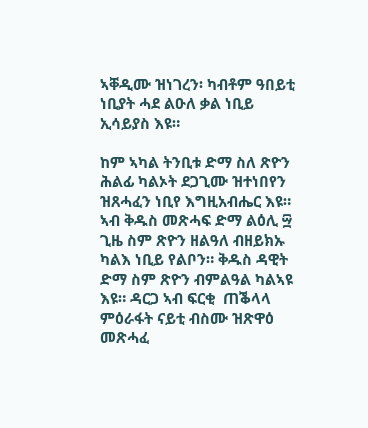ኣቐዲሙ ዝነገረን፡ ካብቶም ዓበይቲ ነቢያት ሓደ ልዑለ ቃል ነቢይ ኢሳይያስ እዩ።

ከም ኣካል ትንቢቱ ድማ ስለ ጽዮን ሕልፊ ካልኦት ደጋጊሙ ዝተነበየን ዝጸሓፈን ነቢየ እግዚአብሔር እዩ። ኣብ ቅዱስ መጽሓፍ ድማ ልዕሊ ፵ ጊዜ ስም ጽዮን ዘልዓለ ብዘይክኡ ካልእ ነቢይ የልቦን። ቅዱስ ዳዊት ድማ ስም ጽዮን ብምልዓል ካልኣዩ እዩ። ዳርጋ ኣብ ፍርቂ  ጠቕላላ ምዕራፋት ናይቲ ብስሙ ዝጽዋዕ መጽሓፈ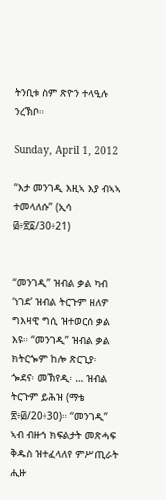ትንቢቱ ስም ጽዮን ተላዒሉ ንረኽቦ።

Sunday, April 1, 2012

“እታ መንገዲ እዚኣ እያ ብኣኣ ተመላለሱ” (ኢሳ ፴፥፳፩/30፥21)


“መንገዲ” ዝብል ቃል ካብ ‘ነገደ’ ዝብል ትርጉም ዘለዎ ግእዛዊ ግሲ ዝተወርሰ ቃል እዩ። “መንገዲ” ዝብል ቃል ክትርጐም ከሎ ጽርጊያ፡ ጐደና፡ መኽየዲ፡ … ዝብል ትርጉም ይሕዝ (ማቴ ፳፥፴/20፥30)። “መንገዲ” ኣብ ብዙኅ ክፍልታት መጽሓፍ ቅዱስ ዝተፈላለየ ምሥጢራት ሒዙ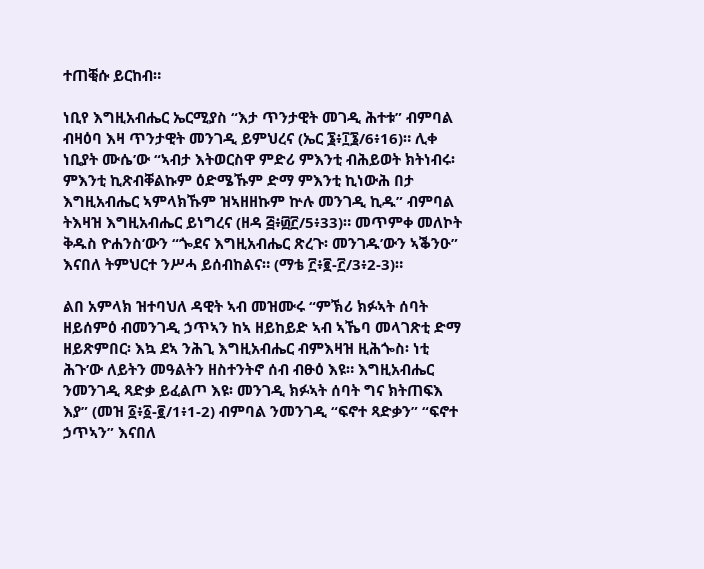ተጠቒሱ ይርከብ።

ነቢየ እግዚአብሔር ኤርሚያስ “እታ ጥንታዊት መገዲ ሕተቱ” ብምባል ብዛዕባ እዛ ጥንታዊት መንገዲ ይምህረና (ኤር ፮፥፲፮/6፥16)። ሊቀ ነቢያት ሙሴ’ው “ኣብታ እትወርስዋ ምድሪ ምእንቲ ብሕይወት ክትነብሩ፡ ምእንቲ ኪጽብቐልኩም ዕድሜኹም ድማ ምእንቲ ኪነውሕ በታ እግዚአብሔር ኣምላክኹም ዝኣዘዘኩም ኵሉ መንገዲ ኪዱ” ብምባል ትእዛዝ እግዚአብሔር ይነግረና (ዘዳ ፭፥፴፫/5፥33)። መጥምቀ መለኮት ቅዱስ ዮሐንስ’ውን “ጐደና እግዚአብሔር ጽረጉ፡ መንገዱ’ውን ኣቕንዑ” እናበለ ትምህርተ ንሥሓ ይሰብከልና። (ማቴ ፫፥፪-፫/3፥2-3)።

ልበ አምላክ ዝተባህለ ዳዊት ኣብ መዝሙሩ “ምኽሪ ክፉኣት ሰባት ዘይሰምዕ ብመንገዲ ኃጥኣን ከኣ ዘይከይድ ኣብ ኣኼባ መላገጽቲ ድማ ዘይጽምበር፡ እኳ ደኣ ንሕጊ እግዚአብሔር ብምእዛዝ ዚሕጐስ፡ ነቲ ሕጉ’ው ለይትን መዓልትን ዘስተንትኖ ሰብ ብፁዕ እዩ። እግዚአብሔር ንመንገዲ ጻድቃ ይፈልጦ እዩ፡ መንገዲ ክፉኣት ሰባት ግና ክትጠፍእ እያ” (መዝ ፩፥፩-፪/1፥1-2) ብምባል ንመንገዲ “ፍኖተ ጻድቃን” “ፍኖተ ኃጥኣን” እናበለ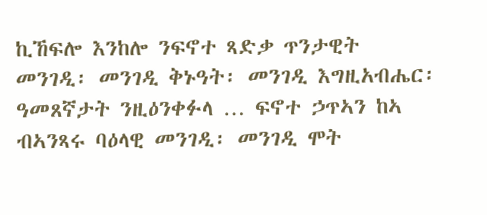ኪኸፍሎ እንከሎ ንፍኖተ ጻድቃ ጥንታዊት መንገዲ፡ መንገዲ ቅኑዓት፡ መንገዲ እግዚአብሔር፡ ዓመጸኛታት ንዚዕንቀፉላ … ፍኖተ ኃጥኣን ከኣ ብኣንጻሩ ባዕላዊ መንገዲ፡ መንገዲ ሞት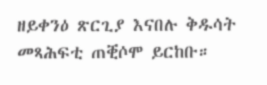ዘይቀንዕ ጽርጊያ እናበሉ ቅዱሳት መጻሕፍቲ ጠቒሶሞ ይርከቡ።